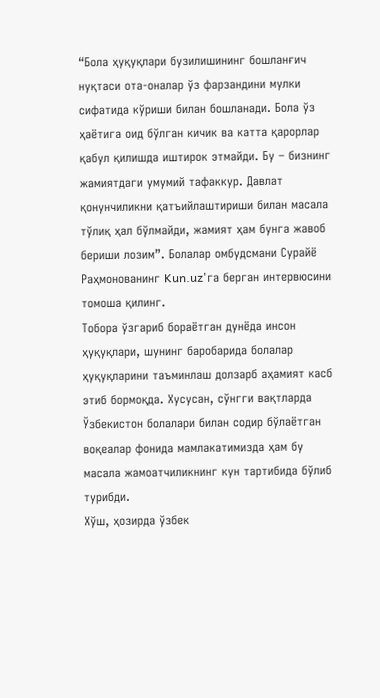“Бола ҳуқуқлари бузилишининг бошланғич нуқтаси ота-оналар ўз фарзандини мулки сифатида кўриши билан бошланади. Бола ўз ҳаётига оид бўлган кичик ва катта қарорлар қабул қилишда иштирок этмайди. Бу – бизнинг жамиятдаги умумий тафаккур. Давлат қонунчиликни қатъийлаштириши билан масала тўлиқ ҳал бўлмайди, жамият ҳам бунга жавоб бериши лозим”. Болалар омбудсмани Сурайё Раҳмонованинг Kun.uz'га берган интервюсини томоша қилинг.
Тобора ўзгариб бораётган дунёда инсон ҳуқуқлари, шунинг баробарида болалар ҳуқуқларини таъминлаш долзарб аҳамият касб этиб бормоқда. Хусусан, сўнгги вақтларда Ўзбекистон болалари билан содир бўлаётган воқеалар фонида мамлакатимизда ҳам бу масала жамоатчиликнинг кун тартибида бўлиб турибди.
Хўш, ҳозирда ўзбек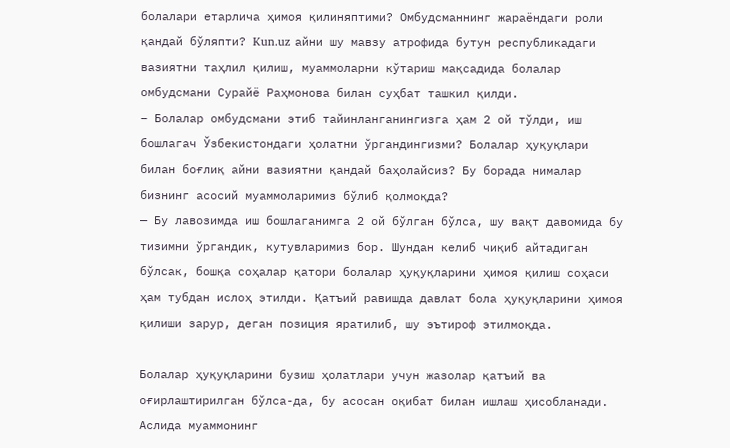болалари етарлича ҳимоя қилиняптими? Омбудсманнинг жараёндаги роли қандай бўляпти? Kun.uz айни шу мавзу атрофида бутун республикадаги вазиятни таҳлил қилиш, муаммоларни кўтариш мақсадида болалар омбудсмани Сурайё Раҳмонова билан суҳбат ташкил қилди.
– Болалар омбудсмани этиб тайинланганингизга ҳам 2 ой тўлди, иш бошлагач Ўзбекистондаги ҳолатни ўргандингизми? Болалар ҳуқуқлари билан боғлиқ айни вазиятни қандай баҳолайсиз? Бу борада нималар бизнинг асосий муаммоларимиз бўлиб қолмоқда?
— Бу лавозимда иш бошлаганимга 2 ой бўлган бўлса, шу вақт давомида бу тизимни ўргандик, кутувларимиз бор. Шундан келиб чиқиб айтадиган бўлсак, бошқа соҳалар қатори болалар ҳуқуқларини ҳимоя қилиш соҳаси ҳам тубдан ислоҳ этилди. Қатъий равишда давлат бола ҳуқуқларини ҳимоя қилиши зарур, деган позиция яратилиб, шу эътироф этилмоқда.

Болалар ҳуқуқларини бузиш ҳолатлари учун жазолар қатъий ва оғирлаштирилган бўлса-да, бу асосан оқибат билан ишлаш ҳисобланади. Аслида муаммонинг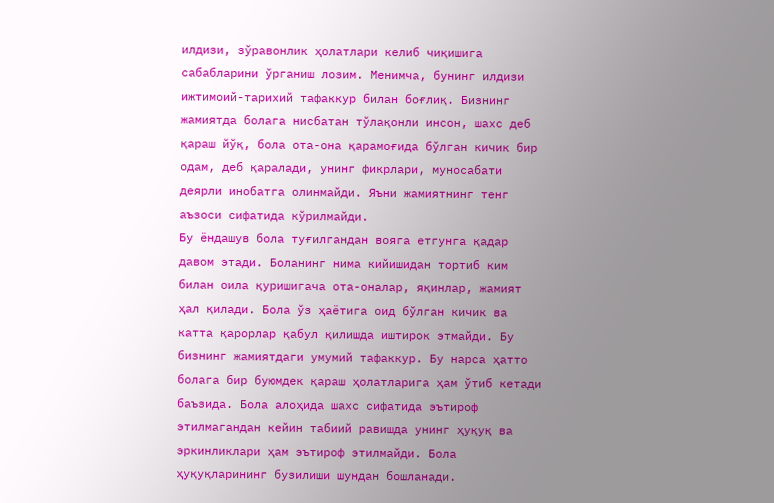илдизи, зўравонлик ҳолатлари келиб чиқишига сабабларини ўрганиш лозим. Менимча, бунинг илдизи ижтимоий-тарихий тафаккур билан боғлиқ. Бизнинг жамиятда болага нисбатан тўлақонли инсон, шахс деб қараш йўқ, бола ота-она қарамоғида бўлган кичик бир одам, деб қаралади, унинг фикрлари, муносабати деярли инобатга олинмайди. Яъни жамиятнинг тенг аъзоси сифатида кўрилмайди.
Бу ёндашув бола туғилгандан вояга етгунга қадар давом этади. Боланинг нима кийишидан тортиб ким билан оила қуришигача ота-оналар, яқинлар, жамият ҳал қилади. Бола ўз ҳаётига оид бўлган кичик ва катта қарорлар қабул қилишда иштирок этмайди. Бу бизнинг жамиятдаги умумий тафаккур. Бу нарса ҳатто болага бир буюмдек қараш ҳолатларига ҳам ўтиб кетади баъзида. Бола алоҳида шахс сифатида эътироф этилмагандан кейин табиий равишда унинг ҳуқуқ ва эркинликлари ҳам эътироф этилмайди. Бола ҳуқуқларининг бузилиши шундан бошланади.